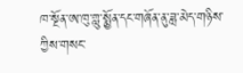ཁ་སྔོན་ཨ་ཁུ་གླུ་སྨྱོན་དང་གཞོན་ནུ་ཟླ་མེད་གཉིས་ཀྱིས་གསང་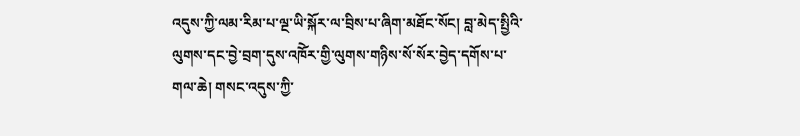འདུས་ཀྱི་ལམ་རིམ་པ་ལྔ་ཡི་སྐོར་ལ་བྲིས་པ་ཞིག་མཐོང་སོང། བླ་མེད་སྤྱིའི་ལུགས་དང་བྱེ་བྲག་དུས་འཁོེར་གྱི་ལུགས་གཉིས་སོ་སོར་བྱེད་དགོས་པ་གལ་ཆེ། གསང་འདུས་ཀྱི་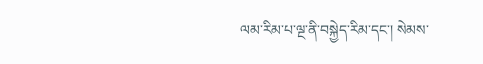ལམ་རིམ་པ་ལྔ་ནི་བསྐྱེད་རིམ་དང་། སེམས་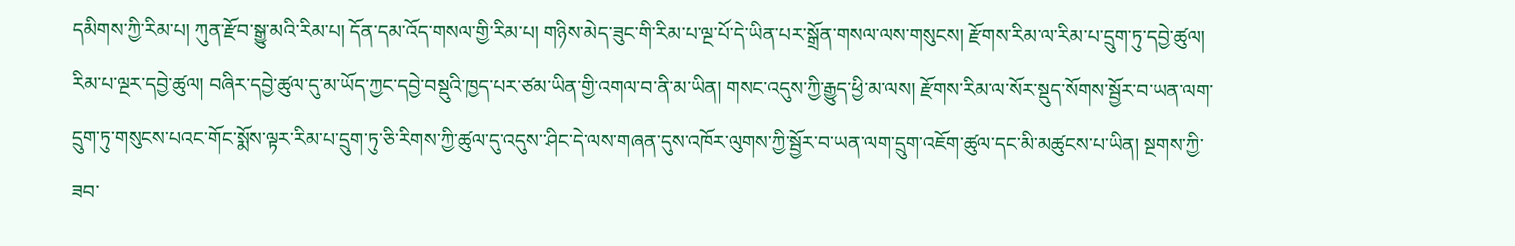དམིགས་ཀྱི་རིམ་པ། ཀུན་རྫོབ་སྒྱུ་མའི་རིམ་པ། དོན་དམ་འོད་གསལ་གྱི་རིམ་པ། གཉིས་མེད་ཟུང་གི་རིམ་པ་ལྔ་པོ་དེ་ཡིན་པར་སྒྲོན་གསལ་ལས་གསུངས། རྫོགས་རིམ་ལ་རིམ་པ་དྲུག་ཏུ་དབྱེ་ཚུལ། རིམ་པ་ལྔར་དབྱེ་ཚུལ། བཞིར་དབྱེ་ཚུལ་དུ་མ་ཡོད་ཀྱང་དབྱེ་བསྡུའི་ཁྱད་པར་ཙམ་ཡིན་གྱི་འགལ་བ་ནི་མ་ཡིན། གསང་འདུས་ཀྱི་རྒྱུད་ཕྱི་མ་ལས། རྫོགས་རིམ་ལ་སོར་སྡུད་སོགས་སྦྱོར་བ་ཡན་ལག་དྲུག་ཏུ་གསུངས་པའང་གོང་སྨོས་ལྟར་རིམ་པ་དྲུག་ཏུ་ཅི་རིགས་ཀྱི་ཚུལ་དུ་འདུས་་ཤིང་དེ་ལས་གཞན་དུས་འཁོར་ལུགས་ཀྱི་སྦྱོར་བ་ཡན་ལག་དྲུག་འཇོག་ཚུལ་དང་མི་མཚུངས་པ་ཡིན། སྔགས་ཀྱི་ཟབ་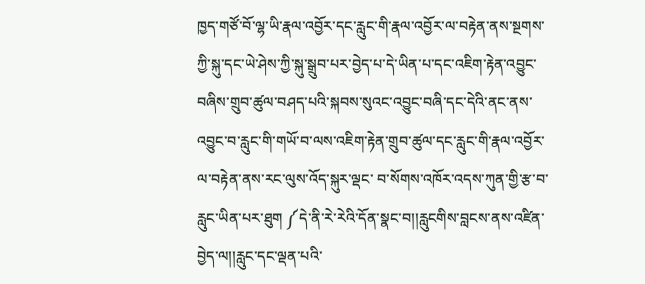ཁྱད་གཙོ་བོ་ལྷ་ཡི་རྣལ་འབྱོར་དང་རླུང་གི་རྣལ་འབྱོར་ལ་བརྟེན་ནས་སྔགས་ཀྱི་སྐུ་དང་ཡེ་ཤེས་ཀྱི་སྐུ་སྒྲུབ་པར་བྱེད་པ་དེ་ཡིན་པ་དང་འཇིག་རྟེན་འབྱུང་བཞིས་གྲུབ་ཚུལ་བཤད་པའི་སྐབས་སུའང་འབྱུང་བཞི་དང་དེའི་ནང་ནས་འབྱུང་བ་རླུང་གི་གཡོ་བ་ལས་འཇིག་རྟེན་གྲུབ་ཚུལ་དང་རླུང་གི་རྣལ་འབྱོར་ལ་བརྟེན་ནས་རང་ལུས་འོད་སྐུར་ལྡང་ བ་སོགས་འཁོར་འདས་ཀུན་གྱི་རྩ་བ་རླུང་ཡིན་པར་ཐུག ༼དེ་ནི་རེ་རེའི་དོན་སྣང་བ།།རླུངགིས་བླངས་ནས་འཛིན་བྱེད་ལ།།རླུང་དང་ལྡན་པའི་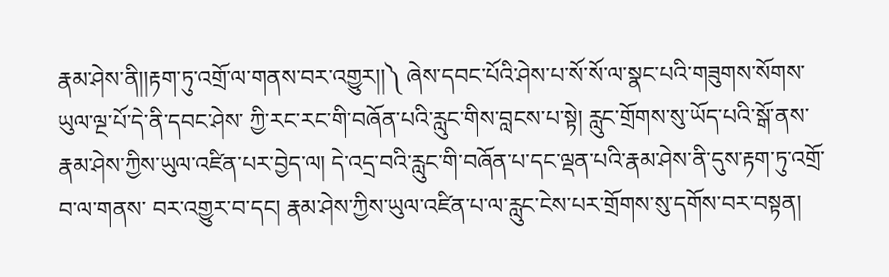རྣམ་ཤེས་ནི།།རྟག་ཏུ་འགྲོ་ལ་གནས་བར་འགྱུར།།༽ ཞེས་དབང་པོའི་ཤེས་པ་སོ་སོ་ལ་སྣང་པའི་གཟུགས་སོགས་ཡུལ་ལྔ་པོ་དེ་ནི་དབང་ཤེས་ ཀྱི་རང་རང་གི་བཞོན་པའི་རླུང་གིས་བླངས་པ་སྟེ། རླུང་གྲོགས་སུ་ཡོད་པའི་སྒོ་ནས་རྣམ་ཤེས་ཀྱིས་ཡུལ་འཛིན་པར་བྱེད་ལ། དེ་འདྲ་བའི་རླུང་གི་བཞོན་པ་དང་ལྡན་པའི་རྣམ་ཤེས་ནི་དུས་རྟག་ཏུ་འགྲོ་བ་ལ་གནས་ བར་འགྱུར་བ་དང། རྣམ་ཤེས་ཀྱིས་ཡུལ་འཛིན་པ་ལ་རླུང་ངེས་པར་གྲོགས་སུ་དགོས་བར་བསྟན།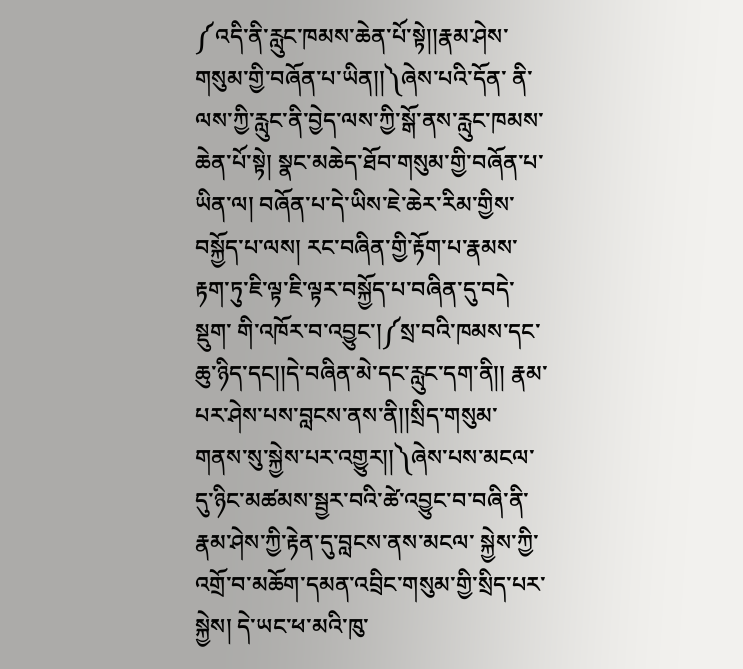༼འདི་ནི་རླུང་ཁམས་ཆེན་པོ་སྟེ།།རྣམ་ཤེས་གསུམ་གྱི་བཞོན་པ་ཡིན།།༽ཞེས་པའི་དོན་ ནི་ལས་ཀྱི་རླུང་ནི་བྱེད་ལས་ཀྱི་སྒོ་ནས་རླུང་ཁམས་ཆེན་པོ་སྟེ། སྣང་མཆེད་ཐོབ་གསུམ་གྱི་བཞོན་པ་ཡིན་ལ། བཞོན་པ་དེ་ཡིས་ཇེ་ཆེར་རིམ་གྱིས་བསྐྱོད་པ་ལས། རང་བཞིན་གྱི་རྟོག་པ་རྣམས་རྟག་ཏུ་ཇི་ལྟ་ཇི་ལྟར་བསྐྱོད་པ་བཞིན་དུ་བདེ་སྡུག་ གི་འཁོར་བ་འབྱུང་།༼སྲ་བའི་ཁམས་དང་ཆུ་ཉིད་དང།།དེ་བཞིན་མེ་དང་རླུང་དག་ནི།། རྣམ་པར་ཤེས་པས་བླངས་ནས་ནི།།སྲིད་གསུམ་གནས་སུ་སྐྱེས་པར་འགྱུར།།༽ཞེས་པས་མངལ་ དུ་ཉིང་མཚམས་སྦྱར་བའི་ཚེ་འབྱུང་བ་བཞི་ནི་རྣམ་ཤེས་ཀྱི་རྟེན་དུ་བླངས་ནས་མངལ་ སྐྱེས་ཀྱི་འགྲོ་བ་མཆོག་དམན་འབྲིང་གསུམ་གྱི་སྲིད་པར་སྐྱེས། དེ་ཡང་ཕ་མའི་ཁུ་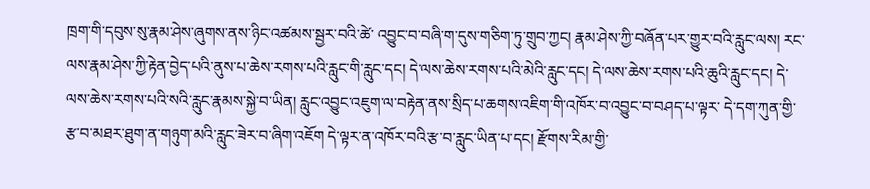ཁྲག་གི་དབུས་སུ་རྣམ་ཤེས་ཞུགས་ནས་ཉིང་འཚམས་སྦྱར་བའི་ཚེ་ འབྱུང་བ་བཞི་ག་དུས་གཅིག་ཏུ་གྲུབ་ཀྱང། རྣམ་ཤེས་ཀྱི་བཞོན་པར་གྱུར་བའི་རླུང་ལས། རང་ལས་རྣམ་ཤེས་ཀྱི་རྟེན་བྱེད་པའི་ནུས་པ་ཆེས་རགས་པའི་རླུང་གི་རླུང་དང། དེ་ལས་ཆེས་རགས་པའི་མེའི་རླུང་དང། དེ་ལས་ཆེས་རགས་པའི་ཆུའི་རླུང་དང། དེ་ལས་ཆེས་རགས་པའི་སའི་རླུང་རྣམས་སྐྱེ་བ་ཡིན། རླུང་འབྱུང་འཇུག་ལ་བརྟེན་ནས་སྲིད་པ་ཆགས་འཇིག་གི་འཁོར་བ་འབྱུང་བ་བཤད་པ་ལྟར་ དེ་དག་ཀུན་གྱི་རྩ་བ་མཐར་ཐུག་ན་གཉུག་མའི་རླུང་ཟེར་བ་ཞིག་འཇོག དེ་ལྟར་ན་འཁོར་བའི་རྩ་བ་རླུང་ཡིན་པ་དང། རྫོགས་རིམ་གྱི་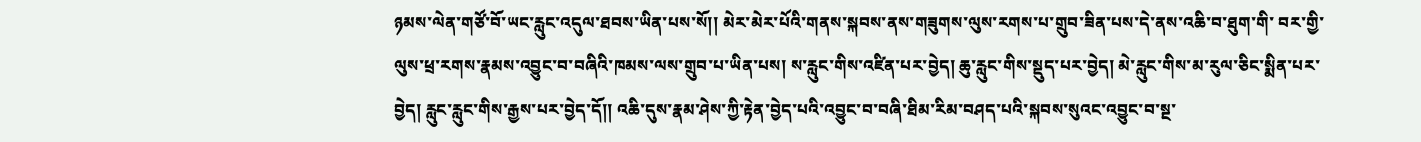ཉམས་ལེན་གཙོ་བོ་ཡང་རླུང་འདུལ་ཐབས་ཡིན་པས་སོ།། མེར་མེར་པོའི་གནས་སྐབས་ནས་གཟུགས་ལུས་རགས་པ་གྲུབ་ཟིན་པས་དེ་ནས་འཆི་བ་ཐུག་གི་ བར་གྱི་ལུས་ཕྲ་རགས་རྣམས་འབྱུང་བ་བཞིའི་ཁམས་ལས་གྲུབ་པ་ཡིན་པས། ས་རླུང་གིས་འཛིན་པར་བྱེད། ཆུ་རླུང་གིས་སྡུད་པར་བྱེད། མེ་རླུང་གིས་མ་རུལ་ཅིང་སྨིན་པར་བྱེད། རླུང་རླུང་གིས་རྒྱས་པར་བྱེད་དོ།། འཆི་དུས་རྣམ་ཤེས་ཀྱི་རྟེན་བྱེད་པའི་འབྱུང་བ་བཞི་ཐིམ་རིམ་བཤད་པའི་སྐབས་སུའང་འབྱུང་བ་སྔ་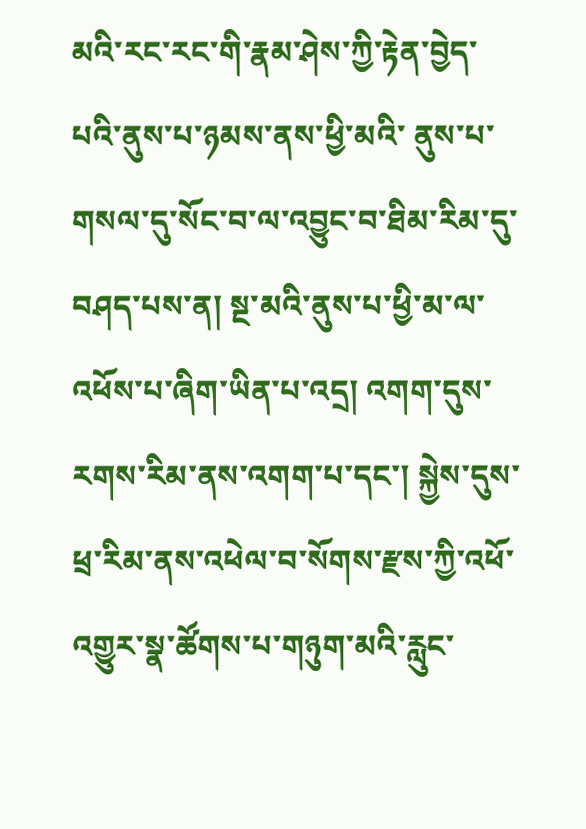མའི་རང་རང་གི་རྣམ་ཤེས་ཀྱི་རྟེན་བྱེད་པའི་ནུས་པ་ཉམས་ནས་ཕྱི་མའི་ ནུས་པ་གསལ་དུ་སོང་བ་ལ་འབྱུང་བ་ཐིམ་རིམ་དུ་བཤད་པས་ན། སྔ་མའི་ནུས་པ་ཕྱི་མ་ལ་འཕོས་པ་ཞིག་ཡིན་པ་འདྲ། འགག་དུས་རགས་རིམ་ནས་འགག་པ་དང་། སྐྱེས་དུས་ཕྲ་རིམ་ནས་འཕེལ་བ་སོགས་རྫས་ཀྱི་འཕོ་འགྱུར་སྣ་ཚོགས་པ་གཉུག་མའི་རླུང་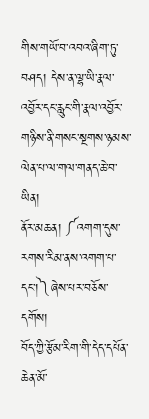གིས་གཡོ་བ་འབའ་ཞིག་ཏུ་བཤད། དེས་ན་ལྷ་ཡི་རྣལ་འབྱོར་དང་རླུང་གི་རྣལ་འབྱོར་གཉིས་ནི་གསང་སྔགས་ཉམས་ལེན་པ་ལ་གལ་གནད་ཆེ་བ་ཡིན།
ནོར་མཆན། ༼འགག་དུས་རགས་རིམ་ནས་འགག་པ་དང་།༽ཞེས་པར་བཅོས་དགོས།
བོད་ཀྱི་རྩོམ་རིག་གི་དེད་དཔོན་ཆེན་མོ་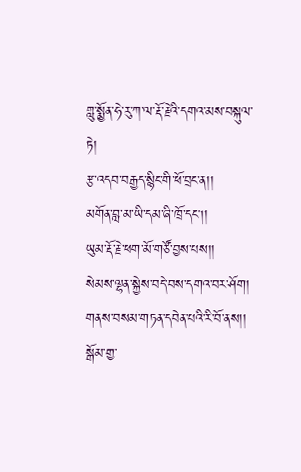གླུ་སྨྱོན་ཧེ་རུ་ཀ་ལ་རྡོ་རྗེའི་དགའ་མས་བསྐུལ་ཏེ།
རྩ་འདབ་བརྒྱད་སྙིང་གི་ཕོ་བྲང་ན།།
མགོན་བླ་མ་ཡི་དམ་ཞི་ཁྲོ་དང།།
ཡུམ་རྡོ་རྗེ་ཕག་མོ་གཙོ་བྱས་པས།།
སེམས་ལྷན་སྐྱེས་བདེ་བས་དགའ་བར་ཤོག།
གནས་བསམ་གཏན་དབེན་པའི་རི་བོ་ནས།།
སྒོམ་གྱ་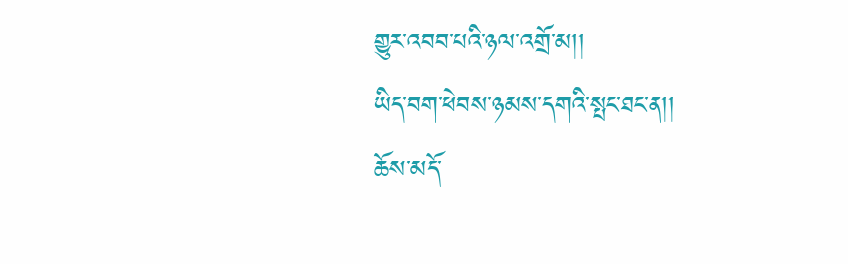གྱུར་འབབ་པའི་ཉལ་འགྲོ་མ།།
ཡིད་བག་ཕེབས་ཉམས་དགའི་སྤང་ཐང་ན།།
ཆོས་མདོ་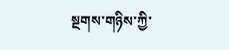སྔགས་གཉིས་ཀྱི་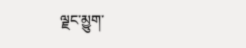ལྗང་མྱུག་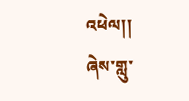འཕེལ།།
ཞེས་གླུ་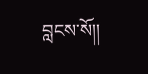བླངས་སོ།།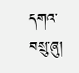དགའ་བསྲུ་ཞུ།